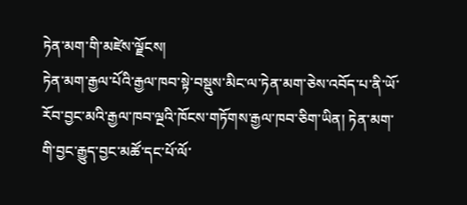ཏེན་མག་གི་མཛེས་ལྗོངས།
ཏེན་མག་རྒྱལ་པོའི་རྒྱལ་ཁབ་སྟེ་བསྡུས་མིང་ལ་ཏེན་མག་ཅེས་འབོད་པ་ནི་ཡོ་རོབ་བྱང་མའི་རྒྱལ་ཁབ་ལྔའི་ཁོངས་གཏོགས་རྒྱལ་ཁབ་ཅིག་ཡིན། ཏེན་མག་གི་བྱང་རྒྱུད་བྱང་མཚོ་དང་པོ་ལོ་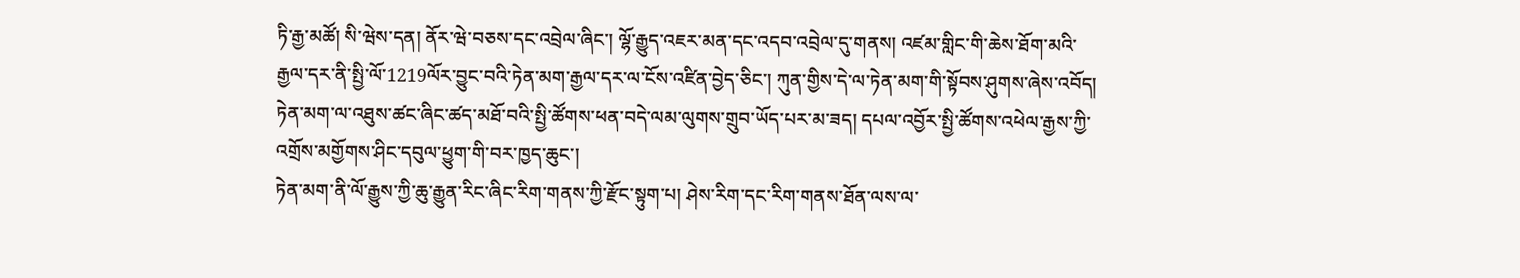ཏི་རྒྱ་མཚོ། སི་ཝེས་དན། ནོར་ཝེ་བཅས་དང་འབྲེལ་ཞིང་། ལྷོ་རྒྱུད་འཇར་མན་དང་འདབ་འབྲེལ་དུ་གནས། འཛམ་གླིང་གི་ཆེས་ཐོག་མའི་རྒྱལ་དར་ནི་སྤྱི་ལོ་1219ལོར་བྱུང་བའི་ཏེན་མག་རྒྱལ་དར་ལ་ངོས་འཛིན་བྱེད་ཅིང་། ཀུན་གྱིས་དེ་ལ་ཏེན་མག་གི་སྟོབས་ཤུགས་ཞེས་འབོད། ཏེན་མག་ལ་འཐུས་ཚང་ཞིང་ཚད་མཐོ་བའི་སྤྱི་ཚོགས་ཕན་བདེ་ལམ་ལུགས་གྲུབ་ཡོད་པར་མ་ཟད། དཔལ་འབྱོར་སྤྱི་ཚོགས་འཕེལ་རྒྱས་ཀྱི་འགྲོས་མགྱོགས་ཤིང་དབུལ་ཕྱུག་གི་བར་ཁྱད་ཆུང་།
ཏེན་མག་ནི་ལོ་རྒྱུས་ཀྱི་ཆུ་རྒྱུན་རིང་ཞིང་རིག་གནས་ཀྱི་རྫོང་སྟུག་པ། ཤེས་རིག་དང་རིག་གནས་ཐོན་ལས་ལ་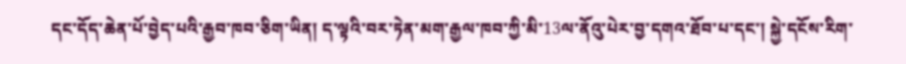དང་དོད་ཆེན་པོ་བྱེད་པའི་རྒྱབ་ཁབ་ཅིག་ཡིན། ད་ལྟའི་བར་ཏེན་མག་རྒྱལ་ཁབ་ཀྱི་མི་13ལ་ནོའུ་པེར་བྱ་དགའ་ཐོབ་པ་དང་། སྐྱེ་དངོས་རིག་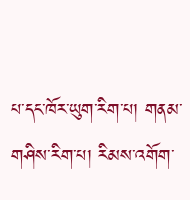པ་དང་ཁོར་ཡུག་རིག་པ། གནམ་གཤིས་རིག་པ། རིམས་འགོག་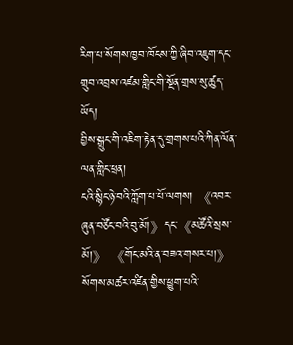རིག་པ་སོགས་ཁྱབ་ཁོངས་ཀྱི་ཞིབ་འཇུག་དང་གྲུབ་འབྲས་འཛམ་གླིང་གི་སྔོན་གྲས་སུ་ཚུད་ཡོད།
བྱིས་སྒྲུང་གི་འཇིག་རྟེན་དུ་གྲགས་པའི་ཀིན་ལོན་ལན་གླིང་ཕྲན།
ངའི་སྙིང་ཉེ་བའི་ཀློག་པ་པོ་ལགས། 《འབར་ཞུན་བཙོང་བའི་བུ་མོ།》དང་《མཚོའི་སྲས་མོ།》 《གོང་མའི་ན་བཟའ་གསར་པ།》སོགས་མཚར་འཛིན་གྱིས་ཕྱུག་པའི་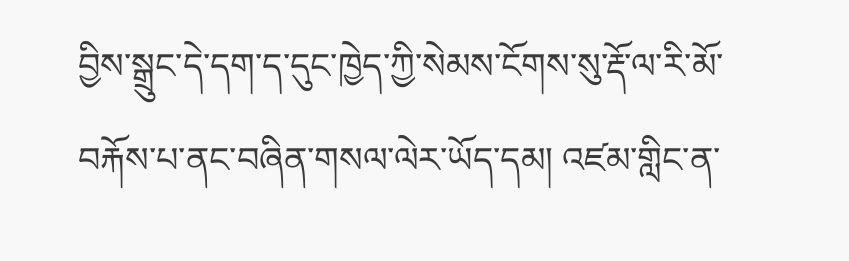བྱིས་སྒྲུང་དེ་དག་ད་དུང་ཁྱེད་ཀྱི་སེམས་ངོགས་སུ་རྡོ་ལ་རི་མོ་བརྐོས་པ་ནང་བཞིན་གསལ་ལེར་ཡོད་དམ། འཛམ་གླིང་ན་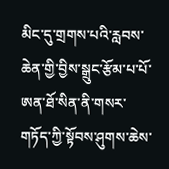མིང་དུ་གྲགས་པའི་རླབས་ཆེན་གྱི་བྱིས་སྒྲུང་རྩོམ་པ་པོ་ཨན་ཐོ་སིན་ནི་གསར་གཏོད་ཀྱི་སྟོབས་ཤུགས་ཆེས་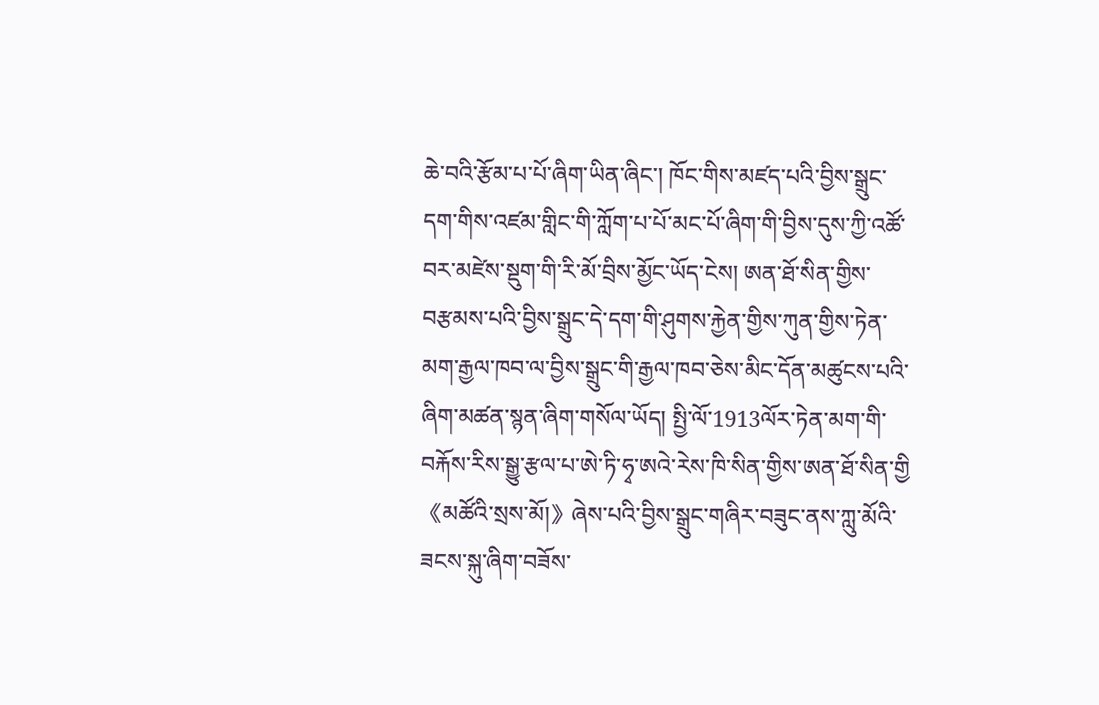ཆེ་བའི་རྩོམ་པ་པོ་ཞིག་ཡིན་ཞིང་། ཁོང་གིས་མཛད་པའི་བྱིས་སྒྲུང་དག་གིས་འཛམ་གླིང་གི་ཀློག་པ་པོ་མང་པོ་ཞིག་གི་བྱིས་དུས་ཀྱི་འཚོ་བར་མཛེས་སྡུག་གི་རི་མོ་བྲིས་མྱོང་ཡོད་ངེས། ཨན་ཐོ་སིན་གྱིས་བརྩམས་པའི་བྱིས་སྒྲུང་དེ་དག་གི་ཤུགས་རྐྱེན་གྱིས་ཀུན་གྱིས་ཏེན་མག་རྒྱལ་ཁབ་ལ་བྱིས་སྒྲུང་གི་རྒྱལ་ཁབ་ཅེས་མིང་དོན་མཚུངས་པའི་ཞིག་མཚན་སྙན་ཞིག་གསོལ་ཡོད། སྤྱི་ལོ་1913ལོར་ཏེན་མག་གི་བརྐོས་རིས་སྒྱུ་རྩལ་པ་ཨེ་ཏི་ཧྭ་ཨའེ་རེས་ཁི་སིན་གྱིས་ཨན་ཐོ་སིན་གྱི《མཚོའི་སྲས་མོ།》ཞེས་པའི་བྱིས་སྒྲུང་གཞིར་བཟུང་ནས་ཀླུ་མོའི་ཟངས་སྐུ་ཞིག་བཟོས་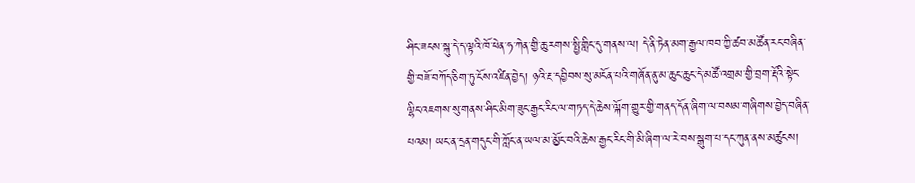ཤིང་ཟངས་སྐུ་དེ་ད་ལྟའི་ཁོ་ཕེན་ཧ་ཀེན་གྱི་ཆུ་རགས་སྤྱི་གླིང་དུ་གནས་ལ། དེ་ནི་ཏེན་མག་རྒྱལ་ཁབ་ཀྱི་ཚབ་མཚོན་རང་བཞིན་གྱི་བཟོ་བཀོད་ཅིག་ཏུ་ངོས་འཛིན་བྱེད། ཉའི་རྔ་དབྱིབས་སུ་མངོན་པའི་གཞོན་ནུ་མ་ཆུང་ཆུང་དེ་མཚོ་འགྲམ་གྱི་བྲག་རྡོའི་སྟེང་ལྷིང་འཇགས་སུ་གནས་ཤིང་མིག་ཟུང་རྒྱང་རིང་ལ་གཏད་དེ་ཆེས་ལྐོག་གྱུར་གྱི་གནད་དོན་ཞིག་ལ་བསམ་གཞིགས་བྱེད་བཞིན་པའམ། ཡང་ན་དྲན་གདུང་གི་ཀློང་ན་ཡལ་མ་མྱོང་བའི་ཆེས་རྒྱང་རིང་གི་མི་ཞིག་ལ་རེ་བས་སྒུག་པ་དང་ཀུན་ནས་མཚུངས།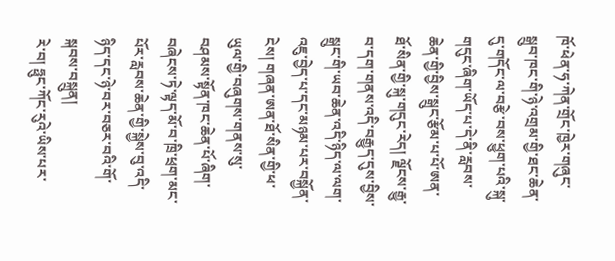ཁོ་ཕེན་ཧ་ཀེན་གྲོང་ཁྱེར་གཞུང་སྒྲུབ་ཁང་གི་ཉེ་འགྲམ་གྱི་ཐང་ཆེན་དུ་གདོང་ལ་བརྩེ་བས་ཕྱུག་པའི་སྐུ་གདུང་ཞིག་ཡོད་པ་དེ་ནི་རླབས་ཆེན་གྱི་བྱིས་སྒྲུང་རྩོམ་པ་པོ་ཨན་ཐོ་སིན་གྱི་སྐུ་གདུང་རེད། ལྗོངས་རྒྱུ་བ་དག་གནས་འདི་བརྒྱུད་དུས་བྱིས་སྒྲུང་གི་ཡབ་ཆེན་འདི་ཉིད་ལ་ལག་འཇུ་བྱེད་པ་དང་མཉམ་པར་བསྐྱོན་ངེས། གཞན་ཨན་ཐོ་སིན་གྱི་ཕ་ཡུལ་གྱི་བཞུགས་གནས་སུ་བཤམས་སྟོན་ཁང་ཆེན་པོ་ཞིག་བཞེངས་ཏེ་ལྟད་མོ་བ་ཁྲི་ཕྲག་མང་པོར་རླབས་ཆེན་གྱི་སྐྱེས་བུ་འདི་ཉིད་དང་ཉེ་བར་བཅར་བའི་གོ་སྐབས་བསྐྲུན།
རེ་བ། ཧྥུང་ཀོང་རུའེ་ཡིས་པར་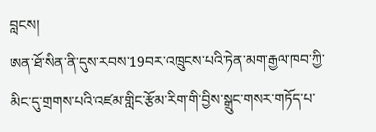བླངས།
ཨན་ཐོ་སིན་ནི་དུས་རབས་19བར་འཁྲུངས་པའི་ཏེན་མག་རྒྱལ་ཁབ་ཀྱི་མིང་དུ་གྲགས་པའི་འཛམ་གླིང་རྩོམ་རིག་གི་བྱིས་སྒྲུང་གསར་གཏོད་པ་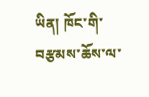ཡིན། ཁོང་གི་བརྩམས་ཆོས་ལ་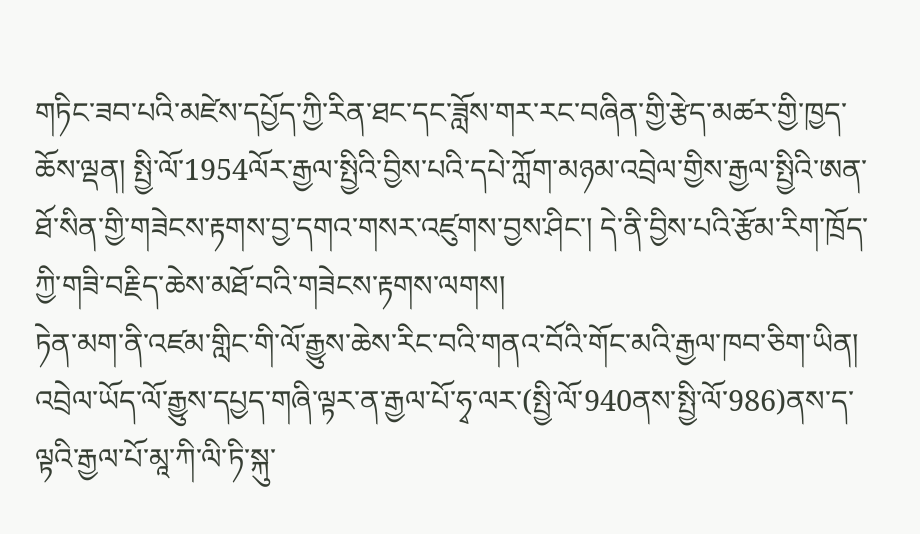གཏིང་ཟབ་པའི་མཛེས་དཔྱོད་ཀྱི་རིན་ཐང་དང་ཟློས་གར་རང་བཞིན་གྱི་རྩེད་མཚར་གྱི་ཁྱད་ཆོས་ལྡན། སྤྱི་ལོ་1954ལོར་རྒྱལ་སྤྱིའི་བྱིས་པའི་དཔེ་ཀློག་མཉམ་འབྲེལ་གྱིས་རྒྱལ་སྤྱིའི་ཨན་ཐོ་སིན་གྱི་གཟེངས་རྟགས་བྱ་དགའ་གསར་འཛུགས་བྱས་ཤིང་། དེ་ནི་བྱིས་པའི་རྩོམ་རིག་ཁྲོད་ཀྱི་གཟི་བརྗིད་ཆེས་མཐོ་བའི་གཟེངས་རྟགས་ལགས།
ཏེན་མག་ནི་འཛམ་གླིང་གི་ལོ་རྒྱུས་ཆེས་རིང་བའི་གནའ་བོའི་གོང་མའི་རྒྱལ་ཁབ་ཅིག་ཡིན། འབྲེལ་ཡོད་ལོ་རྒྱུས་དཔྱད་གཞི་ལྟར་ན་རྒྱལ་པོ་ཧྭ་ལར་(སྤྱི་ལོ་940ནས་སྤྱི་ལོ་986)ནས་ད་ལྟའི་རྒྱལ་པོ་མཱ་ཀི་ལི་ཏི་སྐུ་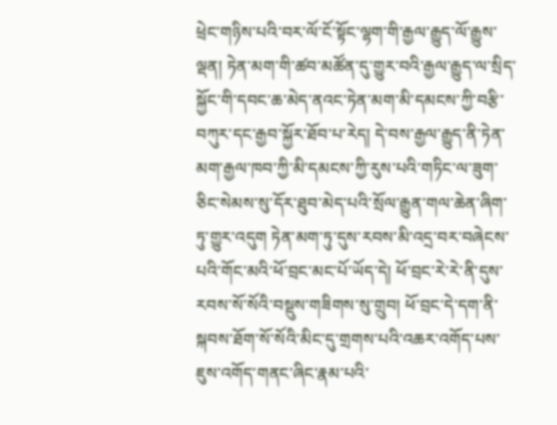ཕྲེང་གཉིས་པའི་བར་ལོ་ངོ་སྟོང་ལྷག་གི་རྒྱལ་རྒྱུད་ལོ་རྒྱུས་ལྡན། ཏེན་མག་གི་ཚབ་མཚོན་དུ་གྱུར་བའི་རྒྱལ་རྒྱུད་ལ་སྲིད་སྐྱོང་གི་དབང་ཆ་མེད་ནའང་ཏེན་མག་མི་དམངས་ཀྱི་བརྩི་བཀུར་དང་རྒྱབ་སྐྱོར་ཐོབ་པ་རེད། དེ་བས་རྒྱལ་རྒྱུད་ནི་ཏེན་མག་རྒྱལ་ཁབ་ཀྱི་མི་དམངས་ཀྱི་རུས་པའི་གཏིང་ལ་ཟུག་ཅིང་སེམས་སུ་དོར་ཐུབ་མེད་པའི་སྲོལ་རྒྱུན་གལ་ཆེན་ཞིག་ཏུ་གྱུར་འདུག ཏེན་མག་ཏུ་དུས་རབས་མི་འདྲ་བར་བཞེངས་པའི་གོང་མའི་ཕོ་བྲང་མང་པོ་ཡོད་དེ། ཕོ་བྲང་རེ་རེ་ནི་དུས་རབས་སོ་སོའི་བསྡུས་གཟིགས་སུ་གྲུབ། ཕོ་བྲང་དེ་དག་ནི་སྐབས་ཐོག་སོ་སོའི་མིང་དུ་གྲགས་པའི་འཆར་འགོད་པས་ཇུས་འགོད་གནང་ཞིང་རྣམ་པའི་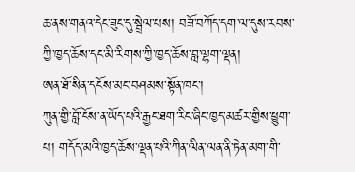ཆ་ནས་གནའ་དེང་ཟུང་དུ་སྦྲེལ་པས། བཟོ་བཀོད་དག་ལ་དུས་རབས་ཀྱི་ཁྱད་ཆོས་དང་མི་རིགས་ཀྱི་ཁྱད་ཆོས་བླ་ལྷག་ལྡན།
ཨན་ཐོ་སིན་དངོས་མང་བཤམས་སྟོན་ཁང་།
ཀུན་གྱི་བློ་ངོས་ན་ཡོད་པའི་རྒྱང་ཐག་རིང་ཞིང་ཁྱད་མཚར་གྱིས་ཕྱུག་པ། གདོད་མའི་ཁྱད་ཆོས་ལྡན་པའི་ཀིན་ལིན་ལན་ནི་ཏེན་མག་གི་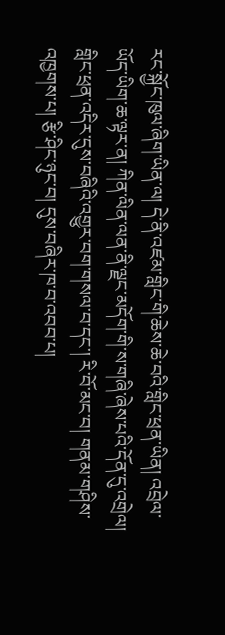རང་སྐྱོང་ཁུལ་ཞིག་ཡིན་ལ། དེ་ནི་འཛམ་གླིང་གི་ཆེས་ཆེ་བའི་གླིང་ཕྲན་ཡིན། འབྲེལ་ཡོད་ཡིག་ཆ་ལྟར་ན། ཀིན་ལིན་ལན་ནི་ལྗང་མདོག་གི་ས་གཞི་ཞེས་པའི་དོན་དུ་འགྲེལ། གླིང་ཕྲན་འདིར་དུས་བཞིའི་འགྱུར་བག་གསལ་བ་དང་། རི་བོ་མང་བ། གནམ་གཤིས་འཁྱགས་པ། རྩི་ཤིང་ཉུང་བ། དུས་བཞིར་ཁ་བ་འབབ་པ།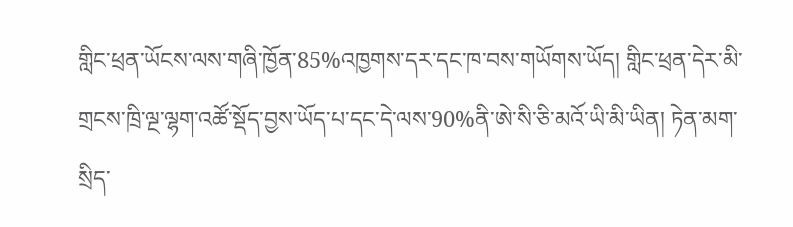གླིང་ཕྲན་ཡོངས་ལས་གཞི་ཁྱོན་85%འཁྱགས་དར་དང་ཁ་བས་གཡོགས་ཡོད། གླིང་ཕྲན་དེར་མི་གྲངས་ཁྲི་ལྔ་ལྷག་འཚོ་སྡོད་བྱས་ཡོད་པ་དང་དེ་ལས་90%ནི་ཨེ་སི་ཅི་མའོ་ཡི་མི་ཡིན། ཏེན་མག་སྲིད་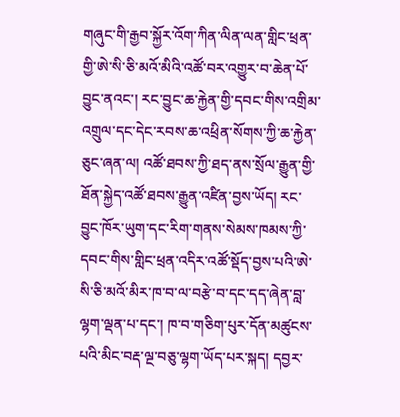གཞུང་གི་རྒྱབ་སྐྱོར་འོག་ཀིན་ལིན་ལན་གླིང་ཕྲན་གྱི་ཨེ་སི་ཅི་མའོ་མིའི་འཚོ་བར་འགྱུར་བ་ཆེན་པོ་བྱུང་ནའང་། རང་བྱུང་ཆ་རྐྱེན་གྱི་དབང་གིས་འགྲིམ་འགྲུལ་དང་དེང་རབས་ཆ་འཕྲིན་སོགས་ཀྱི་ཆ་རྐྱེན་ཅུང་ཞན་ལ། འཚོ་ཐབས་ཀྱི་ཐད་ནས་སྲོལ་རྒྱུན་གྱི་ཐོན་སྐྱེད་འཚོ་ཐབས་རྒྱུན་འཛིན་བྱས་ཡོད། རང་བྱུང་ཁོར་ཡུག་དང་རིག་གནས་སེམས་ཁམས་ཀྱི་དབང་གིས་གླིང་ཕྲན་འདིར་འཚོ་སྡོད་བྱས་པའི་ཨེ་སི་ཅི་མའོ་མིར་ཁ་བ་ལ་བརྩེ་བ་དང་དད་ཞེན་བླ་ལྷག་ལྡན་པ་དང་། ཁ་བ་གཅིག་པུར་དོན་མཚུངས་པའི་མིང་བརྡ་ལྔ་བཅུ་ལྷག་ཡོད་པར་སྐད། དབྱར་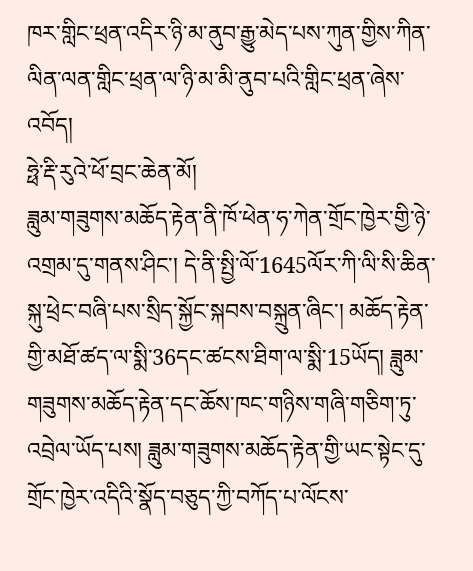ཁར་གླིང་ཕྲན་འདིར་ཉི་མ་ནུབ་རྒྱུ་མེད་པས་ཀུན་གྱིས་ཀིན་ལིན་ལན་གླིང་ཕྲན་ལ་ཉི་མ་མི་ནུབ་པའི་གླིང་ཕྲན་ཞེས་འབོད།
ཧྥེ་རྡི་རུའེ་ཕོ་བྲང་ཆེན་མོ།
ཟླུམ་གཟུགས་མཆོད་རྟེན་ནི་ཁོ་ཕེན་ཧ་ཀེན་གྲོང་ཁྱེར་གྱི་ཉེ་འགྲམ་དུ་གནས་ཤིང་། དེ་ནི་སྤྱི་ལོ་1645ལོར་ཀི་ལི་སི་ཆིན་སྐུ་ཕྲེང་བཞི་པས་སྲིད་སྐྱོང་སྐབས་བསྐྲུན་ཞིང་། མཆོད་རྟེན་གྱི་མཐོ་ཚད་ལ་སྨི་36དང་ཚངས་ཐིག་ལ་སྨི་15ཡོད། ཟླུམ་གཟུགས་མཆོད་རྟེན་དང་ཆོས་ཁང་གཉིས་གཞི་གཅིག་ཏུ་འབྲེལ་ཡོད་པས། ཟླུམ་གཟུགས་མཆོད་རྟེན་གྱི་ཡང་སྟེང་དུ་གྲོང་ཁྱེར་འདིའི་སྣོད་བཅུད་ཀྱི་བཀོད་པ་ལོངས་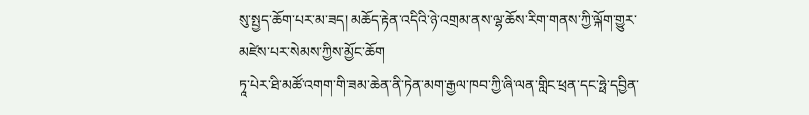སུ་སྤྱད་ཆོག་པར་མ་ཟད། མཆོད་རྟེན་འདིའི་ཉེ་འགྲམ་ནས་ལྷ་ཆོས་རིག་གནས་ཀྱི་ལྐོག་གྱུར་མཛེས་པར་སེམས་ཀྱིས་མྱོང་ཆོག
ཏཱ་པེར་ཐི་མཚོ་འགག་གི་ཟམ་ཆེན་ནི་ཏེན་མག་རྒྱལ་ཁབ་ཀྱི་ཞི་ལན་གླིང་ཕྲན་དང་ཧྥེ་དབྱིན་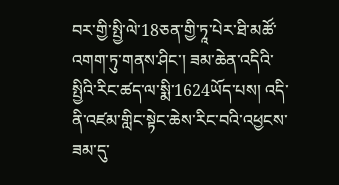བར་གྱི་སྤྱི་ལེ་18ཅན་གྱི་ཏཱ་པེར་ཐི་མཚོ་འགག་ཏུ་གནས་ཤིང་། ཟམ་ཆེན་འདིའི་སྤྱིའི་རིང་ཚད་ལ་སྨི་1624ཡོད་པས། འདི་ནི་འཛམ་གླིང་སྟེང་ཆེས་རིང་བའི་འཕྱངས་ཟམ་དུ་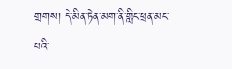གྲགས། དེ་མིན་ཏེན་མག་ནི་གླིང་ཕྲན་མང་པའི་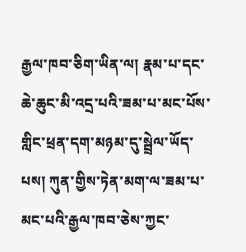རྒྱལ་ཁབ་ཅིག་ཡིན་ལ། རྣམ་པ་དང་ཆེ་ཆུང་མི་འདྲ་པའི་ཟམ་པ་མང་པོས་གླིང་ཕྲན་དག་མཉམ་དུ་སྦྲེལ་ཡོད་པས། ཀུན་གྱིས་ཏེན་མག་ལ་ཟམ་པ་མང་པའི་རྒྱལ་ཁབ་ཅེས་ཀྱང་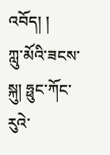འབོད། །
ཀླུ་མོའི་ཟངས་སྐུ། ཧྥུང་ཀོང་རུའེ་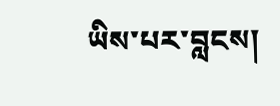ཡིས་པར་བླངས།